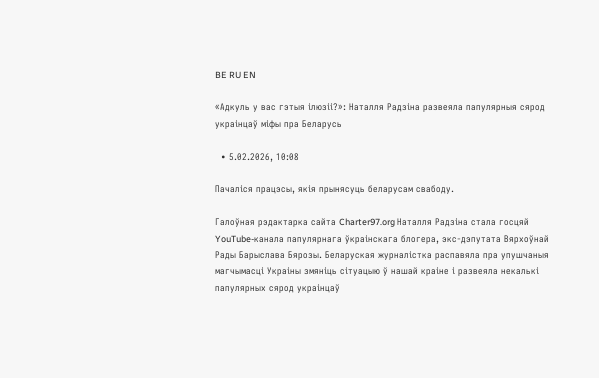BE RU EN

«Адкуль у вас гэтыя ілюзіі?»: Наталля Радзіна развеяла папулярныя сярод украінцаў міфы пра Беларусь

  • 5.02.2026, 10:08

Пачаліся працэсы, якія прынясуць беларусам свабоду.

Галоўная рэдактарка сайта Charter97.org Наталля Радзіна стала госцяй YouTube-канала папулярнага ўкраінскага блогера, экс-дэпутата Вярхоўнай Рады Барыслава Бярозы. Беларуская журналістка распавяла пра упушчаныя магчымасці Украіны змяніць сітуацыю ў нашай краіне і развеяла некалькі папулярных сярод украінцаў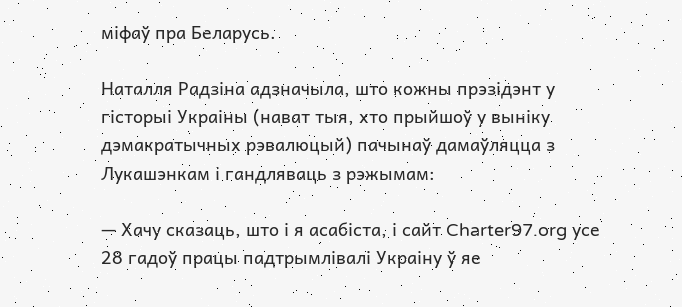міфаў пра Беларусь.

Наталля Радзіна адзначыла, што кожны прэзідэнт у гісторыі Украіны (нават тыя, хто прыйшоў у выніку дэмакратычных рэвалюцый) пачынаў дамаўляцца з Лукашэнкам і гандляваць з рэжымам:

— Хачу сказаць, што і я асабіста, і сайт Charter97.org усе 28 гадоў працы падтрымлівалі Украіну ў яе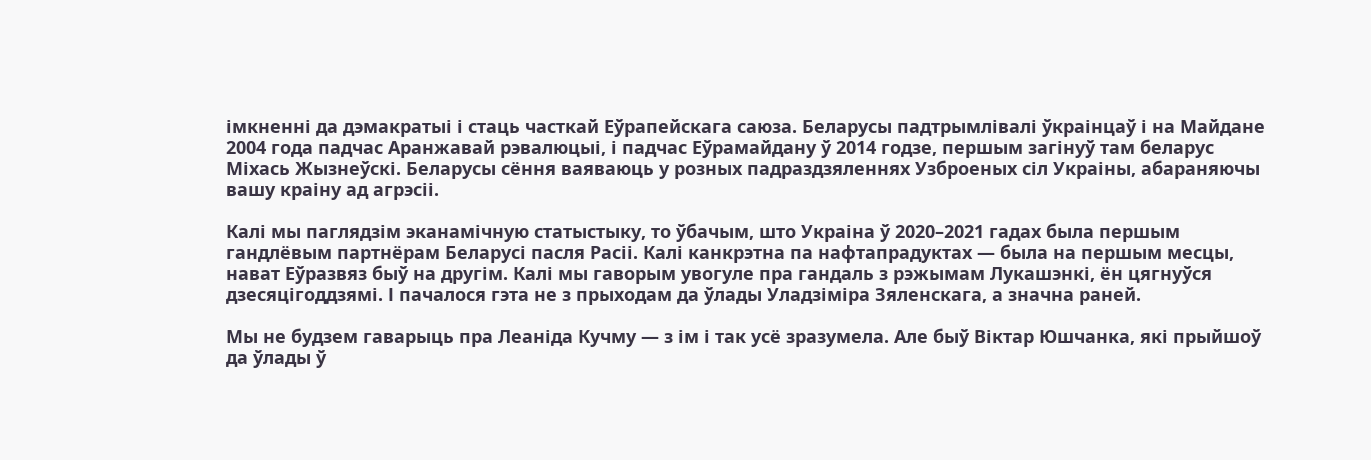імкненні да дэмакратыі і стаць часткай Еўрапейскага саюза. Беларусы падтрымлівалі ўкраінцаў і на Майдане 2004 года падчас Аранжавай рэвалюцыі, і падчас Еўрамайдану ў 2014 годзе, першым загінуў там беларус Міхась Жызнеўскі. Беларусы сёння ваяваюць у розных падраздзяленнях Узброеных сіл Украіны, абараняючы вашу краіну ад агрэсіі.

Калі мы паглядзім эканамічную статыстыку, то ўбачым, што Украіна ў 2020–2021 гадах была першым гандлёвым партнёрам Беларусі пасля Расіі. Калі канкрэтна па нафтапрадуктах — была на першым месцы, нават Еўразвяз быў на другім. Калі мы гаворым увогуле пра гандаль з рэжымам Лукашэнкі, ён цягнуўся дзесяцігоддзямі. І пачалося гэта не з прыходам да ўлады Уладзіміра Зяленскага, а значна раней.

Мы не будзем гаварыць пра Леаніда Кучму — з ім і так усё зразумела. Але быў Віктар Юшчанка, які прыйшоў да ўлады ў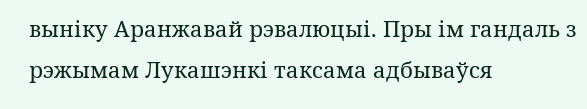выніку Аранжавай рэвалюцыі. Пры ім гандаль з рэжымам Лукашэнкі таксама адбываўся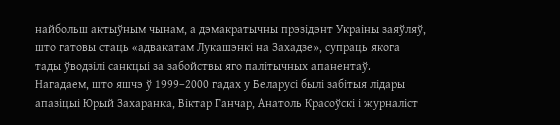найбольш актыўным чынам, а дэмакратычны прэзідэнт Украіны заяўляў, што гатовы стаць «адвакатам Лукашэнкі на Захадзе», супраць якога тады ўводзілі санкцыі за забойствы яго палітычных апанентаў. Нагадаем, што яшчэ ў 1999–2000 гадах у Беларусі былі забітыя лідары апазіцыі Юрый Захаранка, Віктар Ганчар, Анатоль Красоўскі і журналіст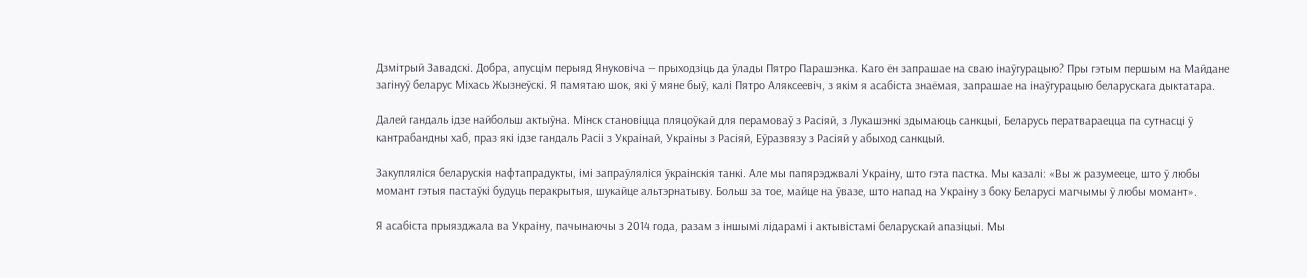Дзмітрый Завадскі. Добра, апусцім перыяд Януковіча — прыходзіць да ўлады Пятро Парашэнка. Каго ён запрашае на сваю інаўгурацыю? Пры гэтым першым на Майдане загінуў беларус Міхась Жызнеўскі. Я памятаю шок, які ў мяне быў, калі Пятро Аляксеевіч, з якім я асабіста знаёмая, запрашае на інаўгурацыю беларускага дыктатара.

Далей гандаль ідзе найбольш актыўна. Мінск становіцца пляцоўкай для перамоваў з Расіяй, з Лукашэнкі здымаюць санкцыі, Беларусь ператвараецца па сутнасці ў кантрабандны хаб, праз які ідзе гандаль Расіі з Украінай, Украіны з Расіяй, Еўразвязу з Расіяй у абыход санкцый.

Закупляліся беларускія нафтапрадукты, імі запраўляліся ўкраінскія танкі. Але мы папярэджвалі Украіну, што гэта пастка. Мы казалі: «Вы ж разумееце, што ў любы момант гэтыя пастаўкі будуць перакрытыя, шукайце альтэрнатыву. Больш за тое, майце на ўвазе, што напад на Украіну з боку Беларусі магчымы ў любы момант».

Я асабіста прыязджала ва Украіну, пачынаючы з 2014 года, разам з іншымі лідарамі і актывістамі беларускай апазіцыі. Мы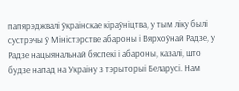папярэджвалі ўкраінскае кіраўніцтва, у тым ліку былі сустрэчы ў Міністэрстве абароны і Вярхоўнай Радзе, у Радзе нацыянальнай бяспекі і абароны, казалі, што будзе напад на Украіну з тэрыторыі Беларусі. Нам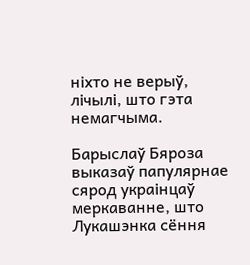ніхто не верыў, лічылі, што гэта немагчыма.

Барыслаў Бяроза выказаў папулярнае сярод украінцаў меркаванне, што Лукашэнка сёння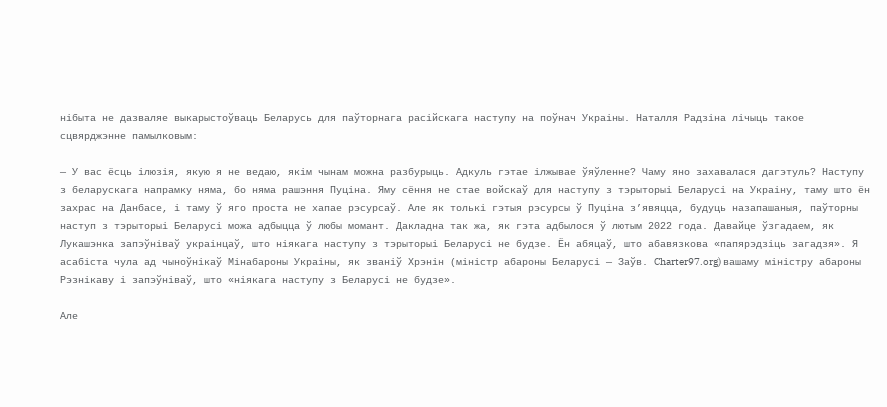нібыта не дазваляе выкарыстоўваць Беларусь для паўторнага расійскага наступу на поўнач Украіны. Наталля Радзіна лічыць такое сцвярджэнне памылковым:

— У вас ёсць ілюзія, якую я не ведаю, якім чынам можна разбурыць. Адкуль гэтае ілжывае ўяўленне? Чаму яно захавалася дагэтуль? Наступу з беларускага напрамку няма, бо няма рашэння Пуціна. Яму сёння не стае войскаў для наступу з тэрыторыі Беларусі на Украіну, таму што ён захрас на Данбасе, і таму ў яго проста не хапае рэсурсаў. Але як толькі гэтыя рэсурсы ў Пуціна з’явяцца, будуць назапашаныя, паўторны наступ з тэрыторыі Беларусі можа адбыцца ў любы момант. Дакладна так жа, як гэта адбылося ў лютым 2022 года. Давайце ўзгадаем, як Лукашэнка запэўніваў украінцаў, што ніякага наступу з тэрыторыі Беларусі не будзе. Ён абяцаў, што абавязкова «папярэдзіць загадзя». Я асабіста чула ад чыноўнікаў Мінабароны Украіны, як званіў Хрэнін (міністр абароны Беларусі — Заўв. Charter97.org) вашаму міністру абароны Рэзнікаву і запэўніваў, што «ніякага наступу з Беларусі не будзе».

Але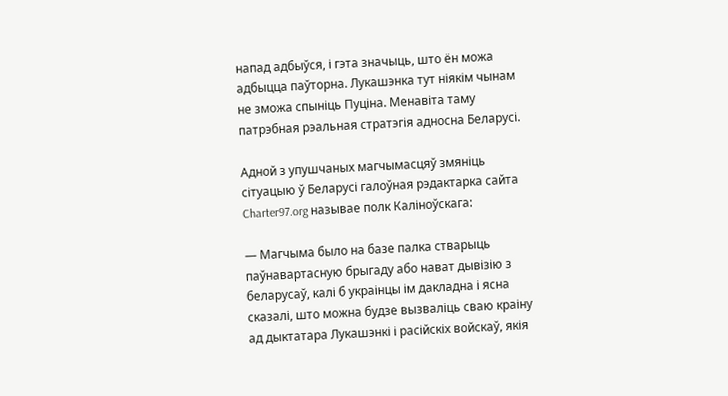напад адбыўся, і гэта значыць, што ён можа адбыцца паўторна. Лукашэнка тут ніякім чынам не зможа спыніць Пуціна. Менавіта таму патрэбная рэальная стратэгія адносна Беларусі.

Адной з упушчаных магчымасцяў змяніць сітуацыю ў Беларусі галоўная рэдактарка сайта Charter97.org называе полк Каліноўскага:

— Магчыма было на базе палка стварыць паўнавартасную брыгаду або нават дывізію з беларусаў, калі б украінцы ім дакладна і ясна сказалі, што можна будзе вызваліць сваю краіну ад дыктатара Лукашэнкі і расійскіх войскаў, якія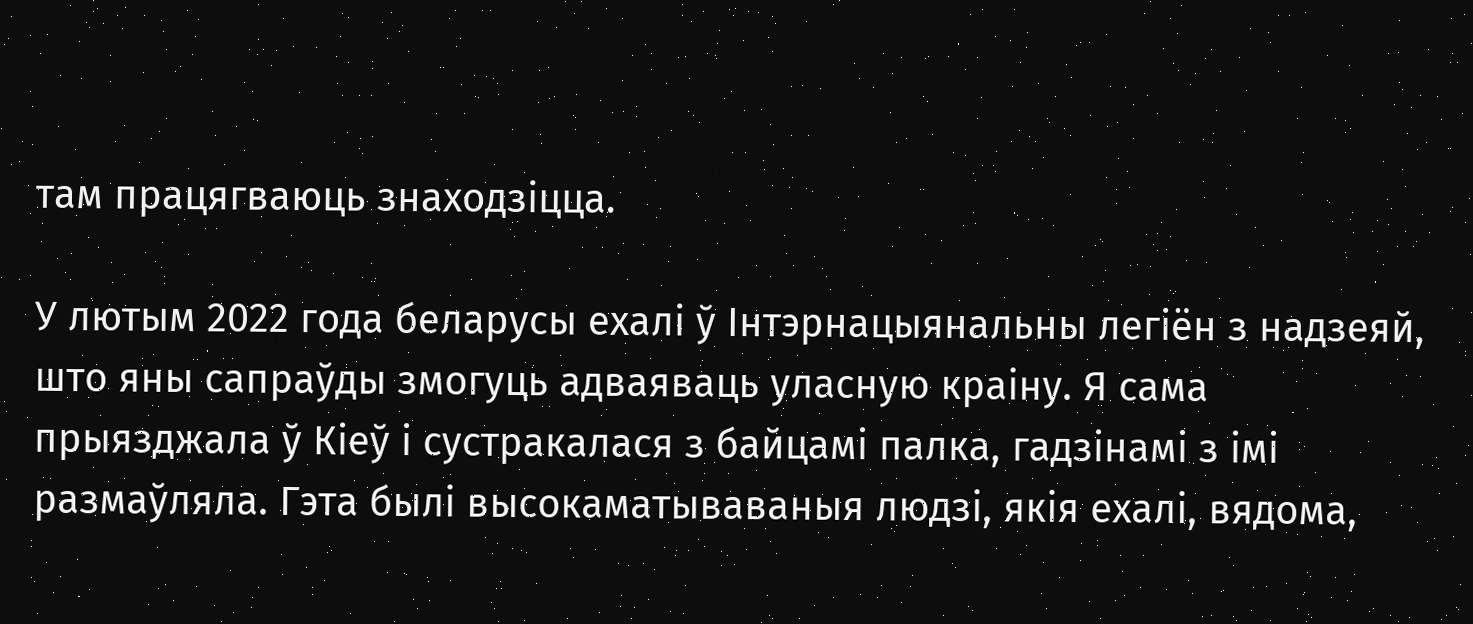там працягваюць знаходзіцца.

У лютым 2022 года беларусы ехалі ў Інтэрнацыянальны легіён з надзеяй, што яны сапраўды змогуць адваяваць уласную краіну. Я сама прыязджала ў Кіеў і сустракалася з байцамі палка, гадзінамі з імі размаўляла. Гэта былі высокаматываваныя людзі, якія ехалі, вядома,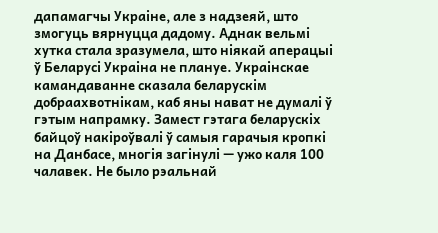дапамагчы Украіне, але з надзеяй, што змогуць вярнуцца дадому. Аднак вельмі хутка стала зразумела, што ніякай аперацыі ў Беларусі Украіна не плануе. Украінскае камандаванне сказала беларускім добраахвотнікам, каб яны нават не думалі ў гэтым напрамку. Замест гэтага беларускіх байцоў накіроўвалі ў самыя гарачыя кропкі на Данбасе, многія загінулі — ужо каля 100 чалавек. Не было рэальнай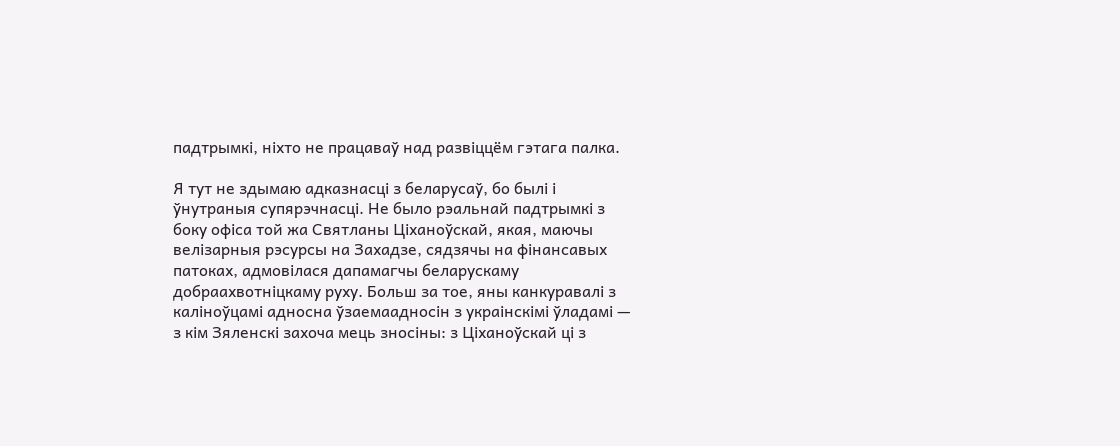падтрымкі, ніхто не працаваў над развіццём гэтага палка.

Я тут не здымаю адказнасці з беларусаў, бо былі і ўнутраныя супярэчнасці. Не было рэальнай падтрымкі з боку офіса той жа Святланы Ціханоўскай, якая, маючы велізарныя рэсурсы на Захадзе, сядзячы на фінансавых патоках, адмовілася дапамагчы беларускаму добраахвотніцкаму руху. Больш за тое, яны канкуравалі з каліноўцамі адносна ўзаемаадносін з украінскімі ўладамі — з кім Зяленскі захоча мець зносіны: з Ціханоўскай ці з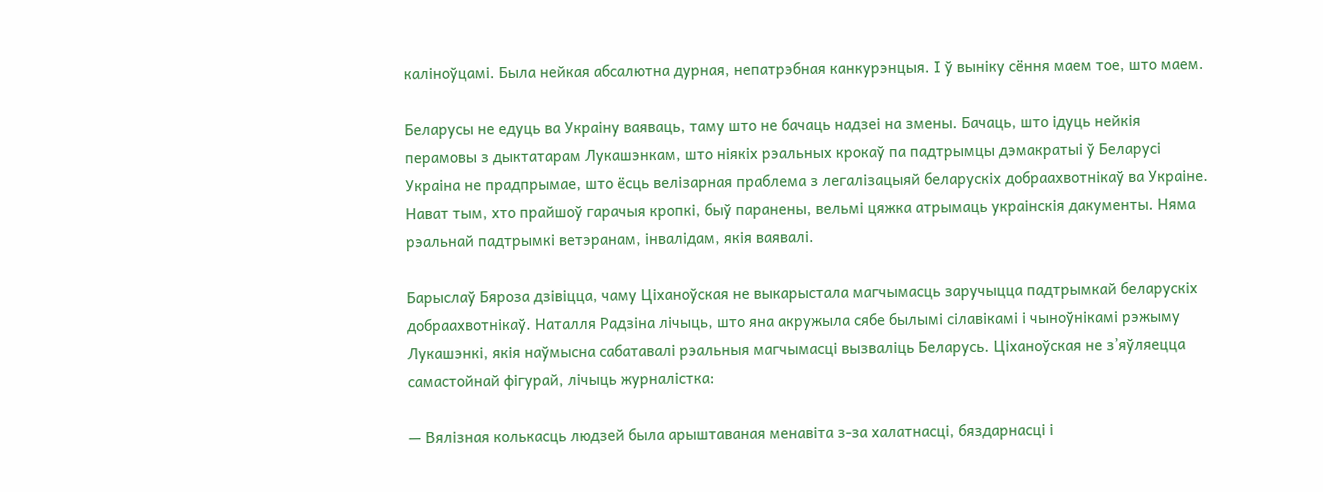каліноўцамі. Была нейкая абсалютна дурная, непатрэбная канкурэнцыя. І ў выніку сёння маем тое, што маем.

Беларусы не едуць ва Украіну ваяваць, таму што не бачаць надзеі на змены. Бачаць, што ідуць нейкія перамовы з дыктатарам Лукашэнкам, што ніякіх рэальных крокаў па падтрымцы дэмакратыі ў Беларусі Украіна не прадпрымае, што ёсць велізарная праблема з легалізацыяй беларускіх добраахвотнікаў ва Украіне. Нават тым, хто прайшоў гарачыя кропкі, быў паранены, вельмі цяжка атрымаць украінскія дакументы. Няма рэальнай падтрымкі ветэранам, інвалідам, якія ваявалі.

Барыслаў Бяроза дзівіцца, чаму Ціханоўская не выкарыстала магчымасць заручыцца падтрымкай беларускіх добраахвотнікаў. Наталля Радзіна лічыць, што яна акружыла сябе былымі сілавікамі і чыноўнікамі рэжыму Лукашэнкі, якія наўмысна сабатавалі рэальныя магчымасці вызваліць Беларусь. Ціханоўская не з’яўляецца самастойнай фігурай, лічыць журналістка:

— Вялізная колькасць людзей была арыштаваная менавіта з-за халатнасці, бяздарнасці і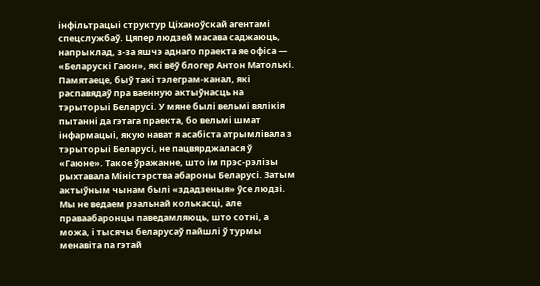інфільтрацыі структур Ціханоўскай агентамі спецслужбаў. Цяпер людзей масава саджаюць, напрыклад, з-за яшчэ аднаго праекта яе офіса — «Беларускі Гаюн», які вёў блогер Антон Матолькі. Памятаеце, быў такі тэлеграм-канал, які распавядаў пра ваенную актыўнасць на тэрыторыі Беларусі. У мяне былі вельмі вялікія пытанні да гэтага праекта, бо вельмі шмат інфармацыі, якую нават я асабіста атрымлівала з тэрыторыі Беларусі, не пацвярджалася ў «Гаюне». Такое ўражанне, што ім прэс-рэлізы рыхтавала Міністэрства абароны Беларусі. Затым актыўным чынам былі «здадзеныя» ўсе людзі. Мы не ведаем рэальнай колькасці, але праваабаронцы паведамляюць, што сотні, а можа, і тысячы беларусаў пайшлі ў турмы менавіта па гэтай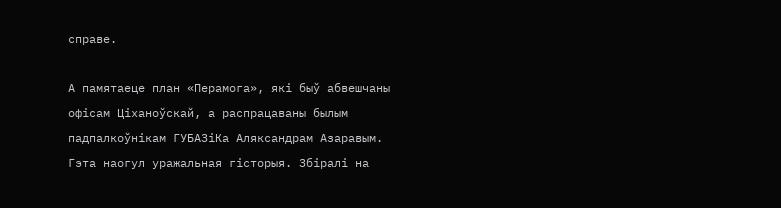справе.

А памятаеце план «Перамога», які быў абвешчаны офісам Ціханоўскай, а распрацаваны былым падпалкоўнікам ГУБАЗіКа Аляксандрам Азаравым. Гэта наогул уражальная гісторыя. Збіралі на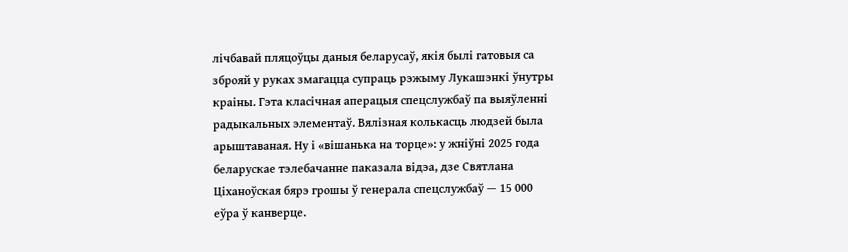лічбавай пляцоўцы даныя беларусаў, якія былі гатовыя са зброяй у руках змагацца супраць рэжыму Лукашэнкі ўнутры краіны. Гэта класічная аперацыя спецслужбаў па выяўленні радыкальных элементаў. Вялізная колькасць людзей была арыштаваная. Ну і «вішанька на торце»: у жніўні 2025 года беларускае тэлебачанне паказала відэа, дзе Святлана Ціханоўская бярэ грошы ў генерала спецслужбаў — 15 000 еўра ў канверце.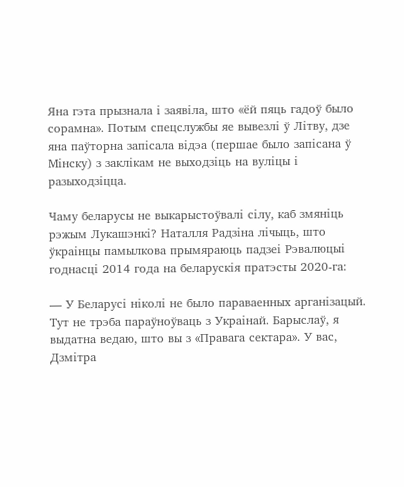Яна гэта прызнала і заявіла, што «ёй пяць гадоў было сорамна». Потым спецслужбы яе вывезлі ў Літву, дзе яна паўторна запісала відэа (першае было запісана ў Мінску) з заклікам не выходзіць на вуліцы і разыходзіцца.

Чаму беларусы не выкарыстоўвалі сілу, каб змяніць рэжым Лукашэнкі? Наталля Радзіна лічыць, што ўкраінцы памылкова прымяраюць падзеі Рэвалюцыі годнасці 2014 года на беларускія пратэсты 2020-га:

— У Беларусі ніколі не было параваенных арганізацый. Тут не трэба параўноўваць з Украінай. Барыслаў, я выдатна ведаю, што вы з «Правага сектара». У вас, Дзмітра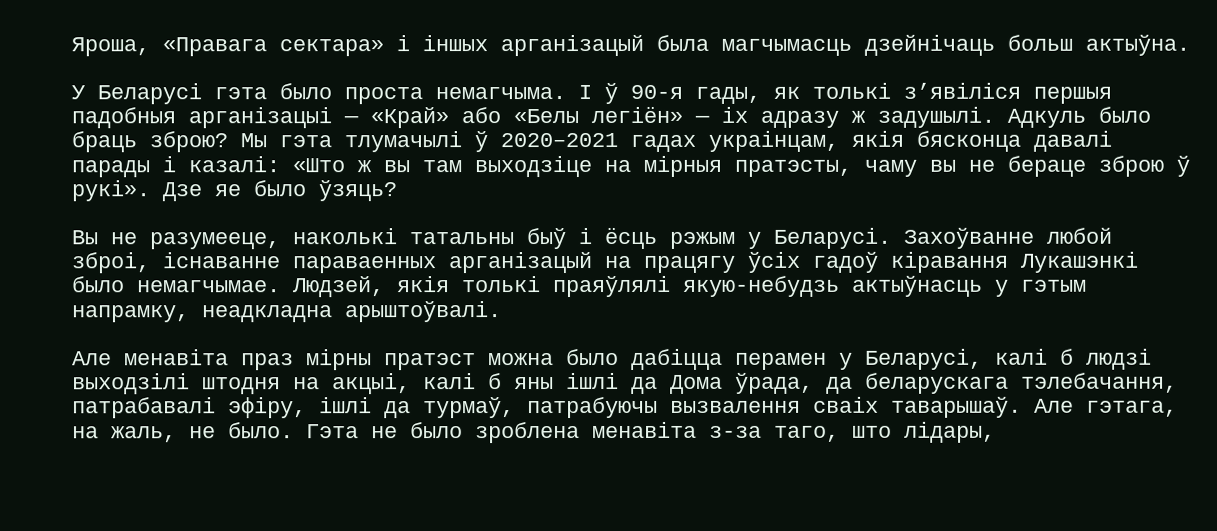Яроша, «Правага сектара» і іншых арганізацый была магчымасць дзейнічаць больш актыўна.

У Беларусі гэта было проста немагчыма. І ў 90-я гады, як толькі з’явіліся першыя падобныя арганізацыі — «Край» або «Белы легіён» — іх адразу ж задушылі. Адкуль было браць зброю? Мы гэта тлумачылі ў 2020–2021 гадах украінцам, якія бясконца давалі парады і казалі: «Што ж вы там выходзіце на мірныя пратэсты, чаму вы не бераце зброю ў рукі». Дзе яе было ўзяць?

Вы не разумееце, наколькі татальны быў і ёсць рэжым у Беларусі. Захоўванне любой зброі, існаванне параваенных арганізацый на працягу ўсіх гадоў кіравання Лукашэнкі было немагчымае. Людзей, якія толькі праяўлялі якую-небудзь актыўнасць у гэтым напрамку, неадкладна арыштоўвалі.

Але менавіта праз мірны пратэст можна было дабіцца перамен у Беларусі, калі б людзі выходзілі штодня на акцыі, калі б яны ішлі да Дома ўрада, да беларускага тэлебачання, патрабавалі эфіру, ішлі да турмаў, патрабуючы вызвалення сваіх таварышаў. Але гэтага, на жаль, не было. Гэта не было зроблена менавіта з-за таго, што лідары,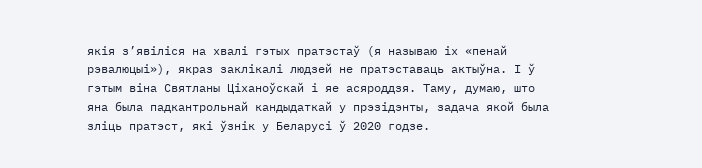якія з’явіліся на хвалі гэтых пратэстаў (я называю іх «пенай рэвалюцыі»), якраз заклікалі людзей не пратэставаць актыўна. І ў гэтым віна Святланы Ціханоўскай і яе асяроддзя. Таму, думаю, што яна была падкантрольнай кандыдаткай у прэзідэнты, задача якой была зліць пратэст, які ўзнік у Беларусі ў 2020 годзе.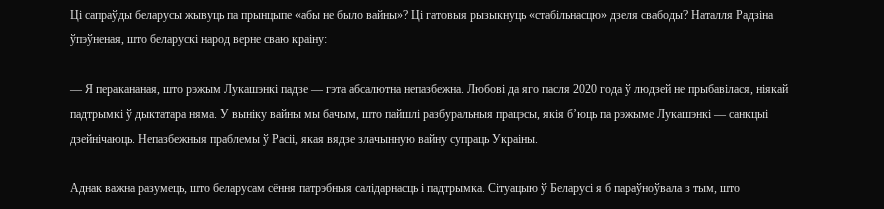Ці сапраўды беларусы жывуць па прынцыпе «абы не было вайны»? Ці гатовыя рызыкнуць «стабільнасцю» дзеля свабоды? Наталля Радзіна ўпэўненая, што беларускі народ верне сваю краіну:

— Я перакананая, што рэжым Лукашэнкі падзе — гэта абсалютна непазбежна. Любові да яго пасля 2020 года ў людзей не прыбавілася, ніякай падтрымкі ў дыктатара няма. У выніку вайны мы бачым, што пайшлі разбуральныя працэсы, якія б’юць па рэжыме Лукашэнкі — санкцыі дзейнічаюць. Непазбежныя праблемы ў Расіі, якая вядзе злачынную вайну супраць Украіны.

Аднак важна разумець, што беларусам сёння патрэбныя салідарнасць і падтрымка. Сітуацыю ў Беларусі я б параўноўвала з тым, што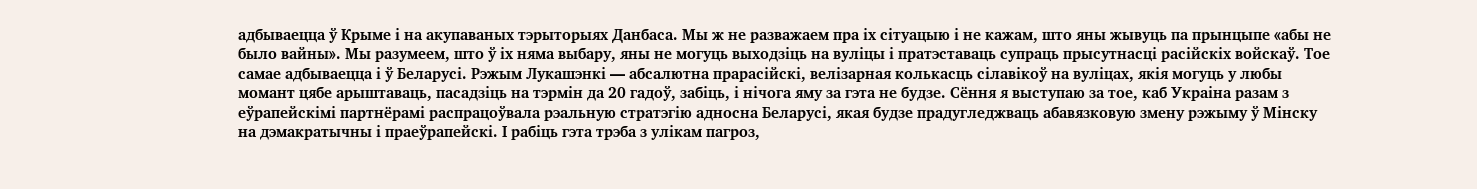адбываецца ў Крыме і на акупаваных тэрыторыях Данбаса. Мы ж не разважаем пра іх сітуацыю і не кажам, што яны жывуць па прынцыпе «абы не было вайны». Мы разумеем, што ў іх няма выбару, яны не могуць выходзіць на вуліцы і пратэставаць супраць прысутнасці расійскіх войскаў. Тое самае адбываецца і ў Беларусі. Рэжым Лукашэнкі — абсалютна прарасійскі, велізарная колькасць сілавікоў на вуліцах, якія могуць у любы момант цябе арыштаваць, пасадзіць на тэрмін да 20 гадоў, забіць, і нічога яму за гэта не будзе. Сёння я выступаю за тое, каб Украіна разам з еўрапейскімі партнёрамі распрацоўвала рэальную стратэгію адносна Беларусі, якая будзе прадугледжваць абавязковую змену рэжыму ў Мінску на дэмакратычны і праеўрапейскі. І рабіць гэта трэба з улікам пагроз,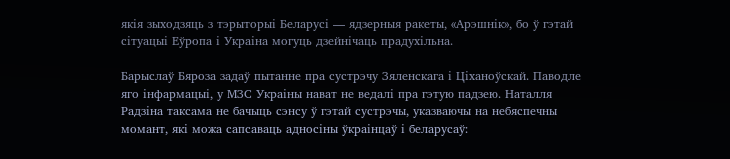якія зыходзяць з тэрыторыі Беларусі — ядзерныя ракеты, «Арэшнік», бо ў гэтай сітуацыі Еўропа і Украіна могуць дзейнічаць прадухільна.

Барыслаў Бяроза задаў пытанне пра сустрэчу Зяленскага і Ціханоўскай. Паводле яго інфармацыі, у МЗС Украіны нават не ведалі пра гэтую падзею. Наталля Радзіна таксама не бачыць сэнсу ў гэтай сустрэчы, указваючы на небяспечны момант, які можа сапсаваць адносіны ўкраінцаў і беларусаў: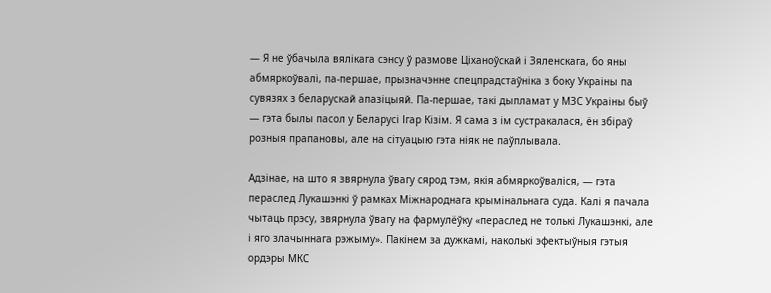— Я не ўбачыла вялікага сэнсу ў размове Ціханоўскай і Зяленскага, бо яны абмяркоўвалі, па-першае, прызначэнне спецпрадстаўніка з боку Украіны па сувязях з беларускай апазіцыяй. Па-першае, такі дыпламат у МЗС Украіны быў — гэта былы пасол у Беларусі Ігар Кізім. Я сама з ім сустракалася, ён збіраў розныя прапановы, але на сітуацыю гэта ніяк не паўплывала.

Адзінае, на што я звярнула ўвагу сярод тэм, якія абмяркоўваліся, — гэта пераслед Лукашэнкі ў рамках Міжнароднага крымінальнага суда. Калі я пачала чытаць прэсу, звярнула ўвагу на фармулёўку «пераслед не толькі Лукашэнкі, але і яго злачыннага рэжыму». Пакінем за дужкамі, наколькі эфектыўныя гэтыя ордэры МКС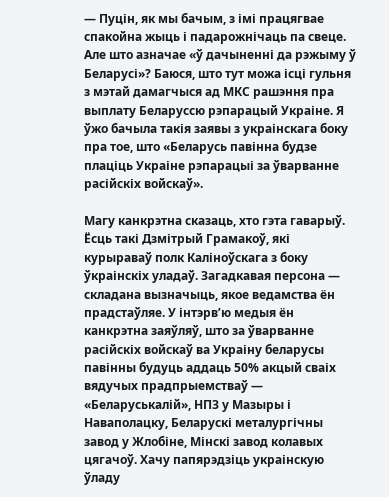— Пуцін, як мы бачым, з імі працягвае спакойна жыць і падарожнічаць па свеце. Але што азначае «ў дачыненні да рэжыму ў Беларусі»? Баюся, што тут можа ісці гульня з мэтай дамагчыся ад МКС рашэння пра выплату Беларуссю рэпарацый Украіне. Я ўжо бачыла такія заявы з украінскага боку пра тое, што «Беларусь павінна будзе плаціць Украіне рэпарацыі за ўварванне расійскіх войскаў».

Магу канкрэтна сказаць, хто гэта гаварыў. Ёсць такі Дзмітрый Грамакоў, які курыраваў полк Каліноўскага з боку ўкраінскіх уладаў. Загадкавая персона — складана вызначыць, якое ведамства ён прадстаўляе. У інтэрв’ю медыя ён канкрэтна заяўляў, што за ўварванне расійскіх войскаў ва Украіну беларусы павінны будуць аддаць 50% акцый сваіх вядучых прадпрыемстваў — «Беларуськалій», НПЗ у Мазыры і Наваполацку, Беларускі металургічны завод у Жлобіне, Мінскі завод колавых цягачоў. Хачу папярэдзіць украінскую ўладу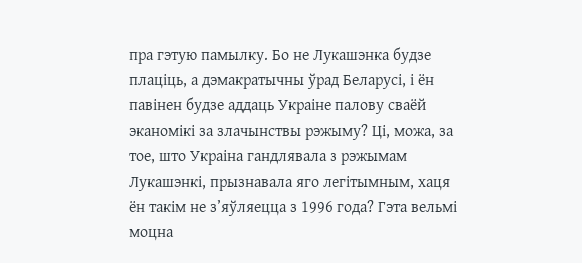пра гэтую памылку. Бо не Лукашэнка будзе плаціць, а дэмакратычны ўрад Беларусі, і ён павінен будзе аддаць Украіне палову сваёй эканомікі за злачынствы рэжыму? Ці, можа, за тое, што Украіна гандлявала з рэжымам Лукашэнкі, прызнавала яго легітымным, хаця ён такім не з’яўляецца з 1996 года? Гэта вельмі моцна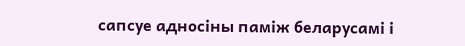сапсуе адносіны паміж беларусамі і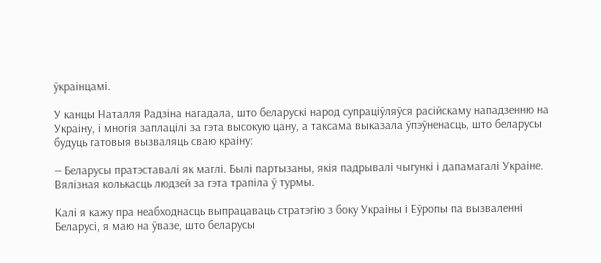ўкраінцамі.

У канцы Наталля Радзіна нагадала, што беларускі народ супраціўляўся расійскаму нападзенню на Украіну, і многія заплацілі за гэта высокую цану, а таксама выказала ўпэўненасць, што беларусы будуць гатовыя вызваляць сваю краіну:

— Беларусы пратэставалі як маглі. Былі партызаны, якія падрывалі чыгункі і дапамагалі Украіне. Вялізная колькасць людзей за гэта трапіла ў турмы.

Калі я кажу пра неабходнасць выпрацаваць стратэгію з боку Украіны і Еўропы па вызваленні Беларусі, я маю на ўвазе, што беларусы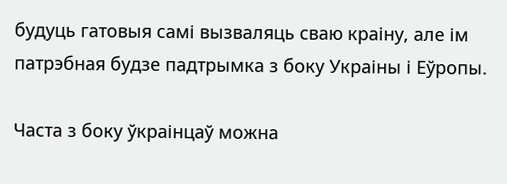будуць гатовыя самі вызваляць сваю краіну, але ім патрэбная будзе падтрымка з боку Украіны і Еўропы.

Часта з боку ўкраінцаў можна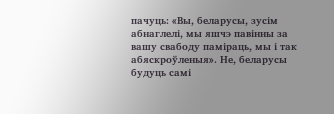пачуць: «Вы, беларусы, зусім абнаглелі, мы яшчэ павінны за вашу свабоду паміраць, мы і так абяскроўленыя». Не, беларусы будуць самі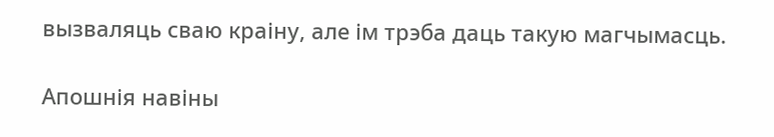вызваляць сваю краіну, але ім трэба даць такую магчымасць.

Апошнія навіны